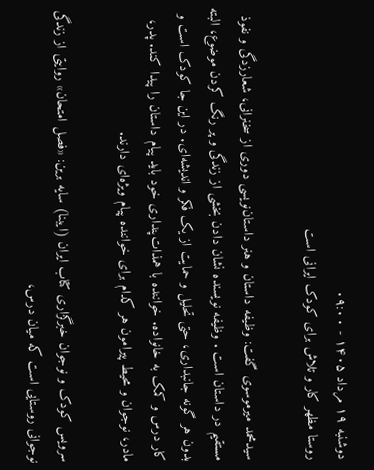دوشنبه ۱۹ مرداد ۱۴۰۵ - ۰۹:۰۰
روستا مظهر کار و تلاش برای کودک ایرانی است

سیدمحمد میرموسوی گفت: وظیفه داستان و هنر داستان‌نویسی دوری از سخنرانی، شعارزدگی و نفوذ مستقیم در داستان است . وظیفه نویسنده نشان دادن بخشی از زندگی و پر رنگ کردن موضوع، البته بدون هر گونه جانبداری، حتی تحلیل و حمایت از یک فکر و اندیشه‌ای. در این جا کودک است و کار درس و کمک به خانواده. خواننده با همذات‌پنداری خود باید پیام داستان را پیدا کند. پدر، مادر، نوجوان و محیط پیرامون هر کدام برای خواننده پیام ویژه‌ای دارند.

سرویس کودک و نوجوان خبرگزاری کتاب ایران (ایبنا) سایه برین: «فصل امتحان» روایتی از زندگی نوجوانی روستایی است که میان درس،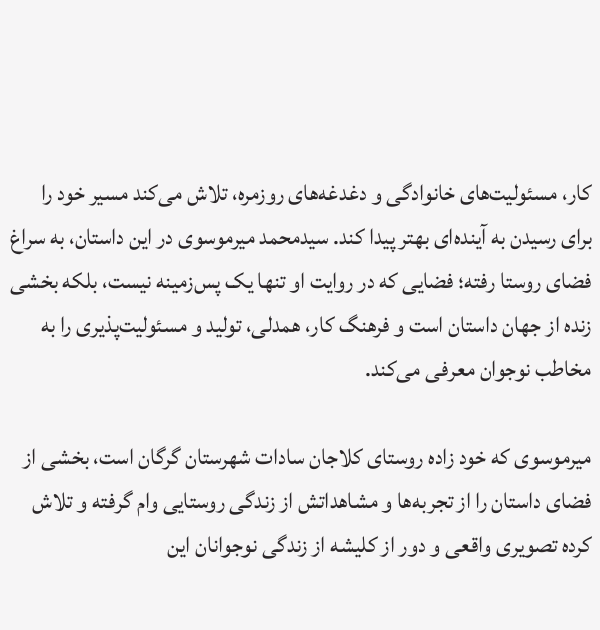کار، مسئولیت‌های خانوادگی و دغدغه‌های روزمره، تلاش می‌کند مسیر خود را برای رسیدن به آینده‌ای بهتر پیدا کند. سیدمحمد میرموسوی در این داستان، به سراغ فضای روستا رفته؛ فضایی که در روایت او تنها یک پس‌زمینه نیست، بلکه بخشی زنده از جهان داستان است و فرهنگ کار، همدلی، تولید و مسئولیت‌پذیری را به مخاطب نوجوان معرفی می‌کند.

میرموسوی که خود زاده روستای کلاجان سادات شهرستان گرگان است، بخشی از فضای داستان را از تجربه‌ها و مشاهداتش از زندگی روستایی وام گرفته و تلاش کرده تصویری واقعی و دور از کلیشه از زندگی نوجوانان این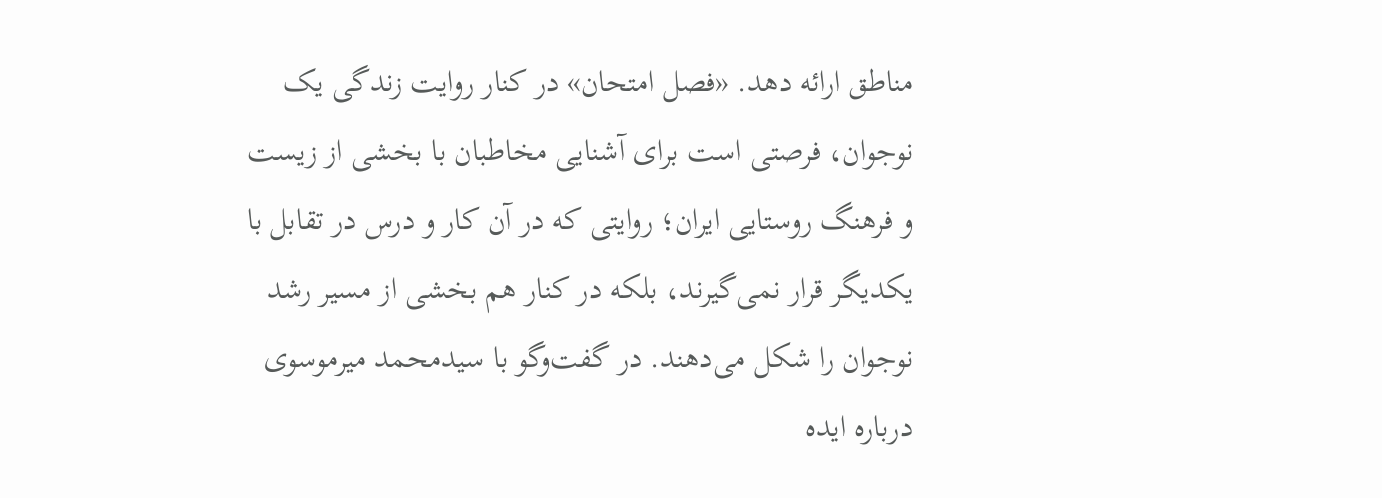مناطق ارائه دهد. «فصل امتحان» در کنار روایت زندگی یک نوجوان، فرصتی است برای آشنایی مخاطبان با بخشی از زیست و فرهنگ روستایی ایران؛ روایتی که در آن کار و درس در تقابل با یکدیگر قرار نمی‌گیرند، بلکه در کنار هم بخشی از مسیر رشد نوجوان را شکل می‌دهند. در گفت‌وگو با سیدمحمد میرموسوی درباره ایده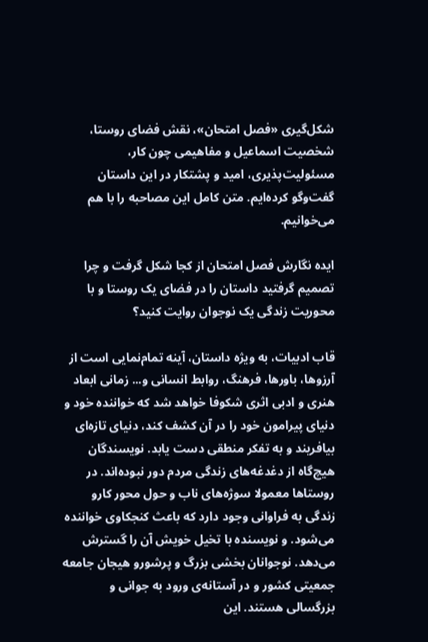شکل‌گیری «فصل امتحان»، نقش فضای روستا، شخصیت اسماعیل و مفاهیمی چون کار، مسئولیت‌پذیری، امید و پشتکار در این داستان گفت‌وگو کرده‌ایم. متن کامل این مصاحبه را با هم می‌خوانیم.

ایده نگارش فصل امتحان از کجا شکل گرفت و چرا تصمیم گرفتید داستان را در فضای یک روستا و با محوریت زندگی یک نوجوان روایت کنید؟

قاب ادبیات، به ویژه داستان‌، آینه تمام‌نمایی است از آرزوها، باورها، فرهنگ، روابط انسانی و... زمانی ابعاد هنری و ادبی اثری شکوفا خواهد شد که خواننده خود و دنیای پیرامون خود را در آن کشف کند، دنیای تازه‌ای بیافریند و به تفکر منطقی دست یابد. نویسندگان هیچ‌گاه از دغدغه‌های زندگی مردم دور نبوده‌اند. در روستاها معمولا سوژه‌های ناب و حول محور کارو زندگی به فراوانی وجود دارد که باعث کنجکاوی خواننده می‌شود. و نویسنده با تخیل خویش آن را گسترش می‌دهد. نوجوانان بخشی بزرگ و پرشورو هیجان جامعه جمعیتی کشور و در آستانه‌ی ورود به جوانی و بزرگسالی هستند. این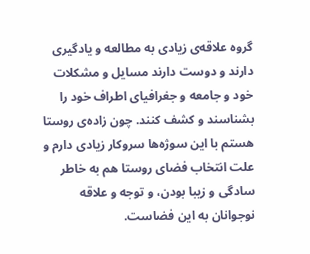گروه علاقه‌ی زیادی به مطالعه و یادگیری دارند و دوست دارند مسایل و مشکلات خود و جامعه و جغرافیای اطراف خود را بشناسند و کشف کنند. چون زاده‌ی روستا هستم با این سوژه‌ها سروکار زیادی دارم و علت انتخاب فضای روستا هم به خاطر سادگی و زیبا بودن، و توجه و علاقه نوجوانان به این فضاست.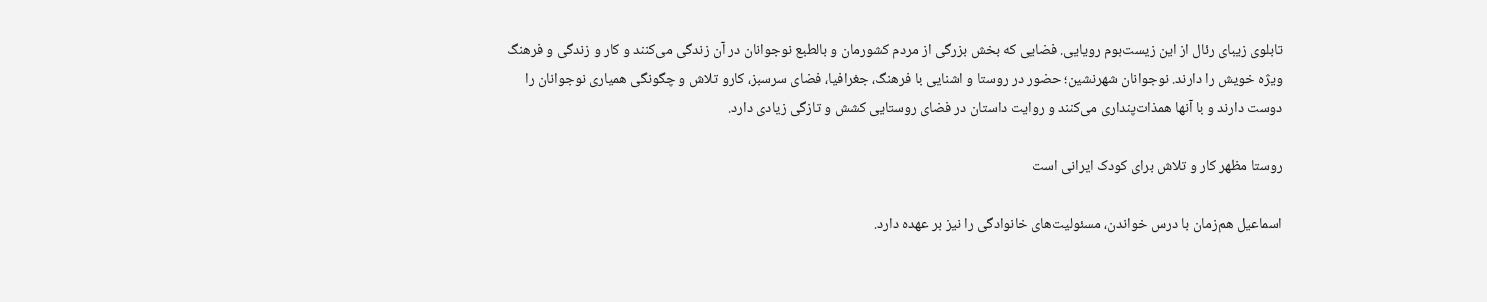تابلوی زیبای رئال از این زیست‌بوم رویایی. فضایی که بخش بزرگی از مردم کشورمان و بالطبع نوجوانان در آن زندگی می‌کنند و کار و زندگی و فرهنگ ویژه خویش را دارند. نوجوانان شهرنشین؛ حضور در روستا و اشنایی با فرهنگ، جغرافیا، فضای سرسبز، کارو تلاش و چگونگی همیاری نوجوانان را دوست دارند و با آنها همذات‌پنداری می‌کنند و روایت داستان در فضای روستایی کشش و تازگی زیادی دارد.

روستا مظهر کار و تلاش برای کودک ایرانی است

اسماعیل هم‌زمان با درس خواندن، مسئولیت‌های خانوادگی را نیز بر عهده دارد.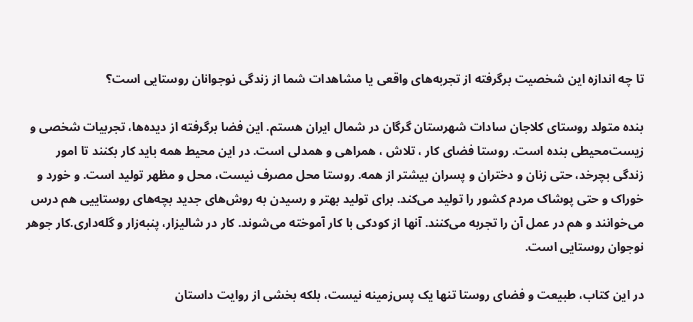تا چه اندازه این شخصیت برگرفته از تجربه‌های واقعی یا مشاهدات شما از زندگی نوجوانان روستایی است؟

بنده متولد روستای کلاجان سادات شهرستان گرگان در شمال ایران هستم. این فضا برگرفته از دیده‌ها، تجربیات شخصی و زیست‌محیطی بنده است. روستا فضای کار ، تلاش ، همراهی و همدلی است. در این محیط همه باید کار بکنند تا امور زندگی بچرخد، حتی زنان و دختران و پسران بیشتر از همه. روستا محل مصرف نیست، محل و مظهر تولید است. و خورد و خوراک و حتی پوشاک مردم کشور را تولید می‌کند. برای تولید بهتر و رسیدن به روش‌های جدید بچه‌های روستاییی هم درس می‌خوانند و هم در عمل آن را تجربه می‌کنند. آنها از کودکی با کار آموخته می‌شوند. کار در شالیزار، پنبه‌زار و گله‌داری.کار جوهر نوجوان روستایی است.

در این کتاب، طبیعت و فضای روستا تنها یک پس‌زمینه نیست، بلکه بخشی از روایت داستان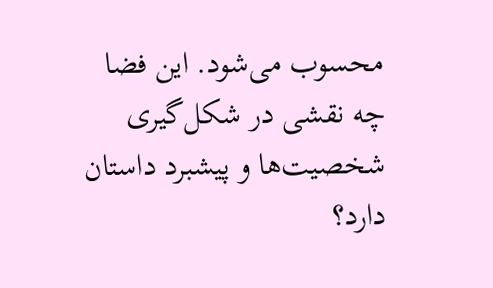محسوب می‌شود. این فضا چه نقشی در شکل‌گیری شخصیت‌ها و پیشبرد داستان دارد؟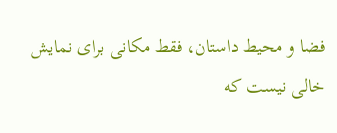فضا و محیط داستان، فقط مکانی برای نمایش خالی نیست که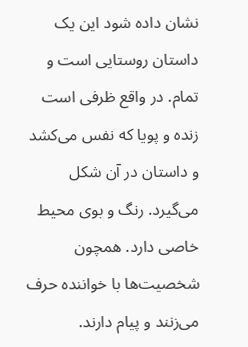نشان داده شود این یک داستان روستایی است و تمام. در واقع ظرفی است زنده و پویا که نفس می‌کشد و داستان در آن شکل می‌گیرد. رنگ و بوی محیط خاصی دارد. همچون شخصیت‌ها با خواننده حرف می‌زنند و پیام دارند.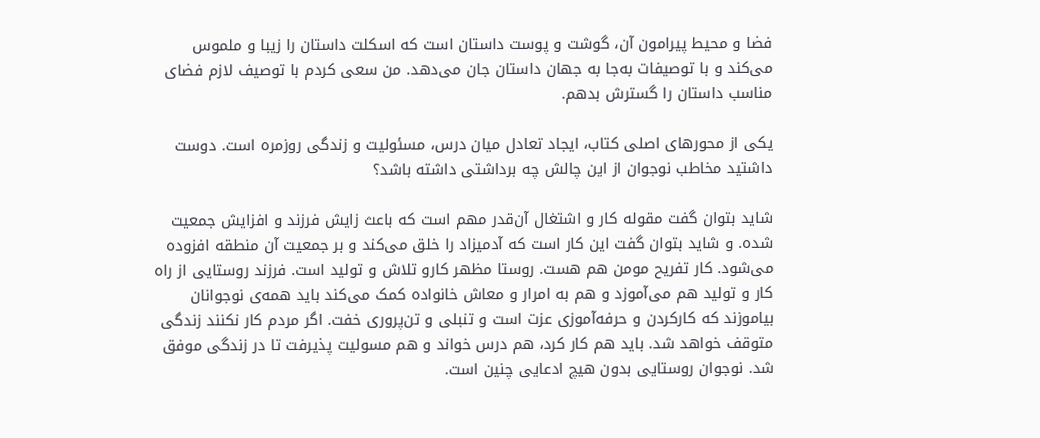فضا و محیط پیرامون آن، گوشت و پوست داستان است که اسکلت داستان را زیبا و ملموس می‌کند و با توصیفات به‌جا به جهان داستان جان می‌دهد. من سعی کردم با توصیف لازم فضای مناسب داستان را گسترش بدهم.

یکی از محورهای اصلی کتاب، ایجاد تعادل میان درس، مسئولیت و زندگی روزمره است. دوست داشتید مخاطب نوجوان از این چالش چه برداشتی داشته باشد؟

شاید بتوان گفت مقوله کار و اشتغال آن‌قدر مهم است که باعث زایش فرزند و افزایش جمعیت شده. و شاید بتوان گفت این کار است که آدمیزاد را خلق می‌کند و بر جمعیت آن منطقه افزوده می‌شود. کار تفریح مومن هم هست. روستا مظهر کارو تلاش و تولید است. فرزند روستایی از راه کار و تولید هم می‌آموزد و هم به امرار و معاش خانواده کمک می‌کند باید همه‌ی نوجوانان بیاموزند که کارکردن و حرفه‌آموزی عزت است و تنبلی و تن‌پروری خفت. اگر مردم کار نکنند زندگی متوقف خواهد شد. باید هم کار کرد، هم درس خواند و هم مسولیت پذیرفت تا در زندگی موفق شد. نوجوان روستایی بدون هیچ ادعایی چنین است.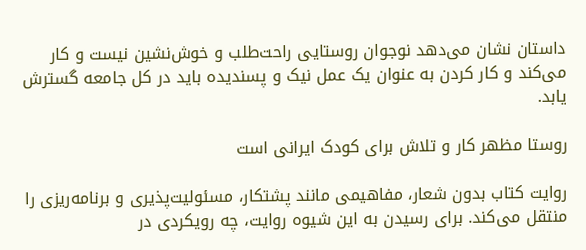داستان نشان می‌دهد نوجوان روستایی راحت‌طلب و خوش‌نشین نیست و کار می‌کند و کار کردن به عنوان یک عمل نیک و پسندیده باید در کل جامعه گسترش یابد.

روستا مظهر کار و تلاش برای کودک ایرانی است

روایت کتاب بدون شعار، مفاهیمی مانند پشتکار، مسئولیت‌پذیری و برنامه‌ریزی را منتقل می‌کند. برای رسیدن به این شیوه روایت، چه رویکردی در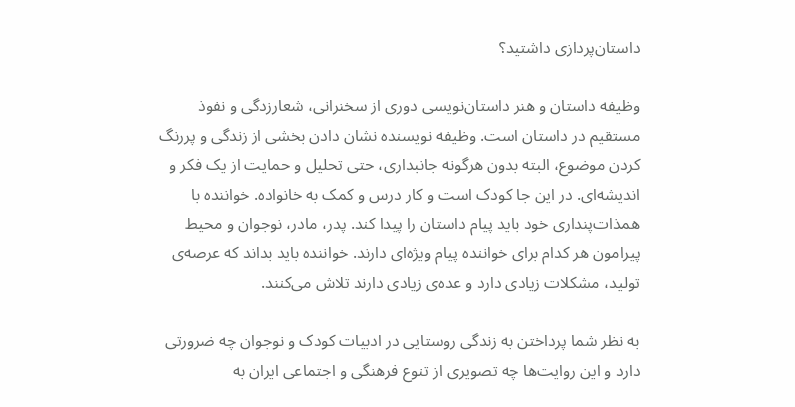داستان‌پردازی داشتید؟

وظیفه داستان و هنر داستان‌نویسی دوری از سخنرانی، شعارزدگی و نفوذ مستقیم در داستان است. وظیفه نویسنده نشان دادن بخشی از زندگی و پررنگ کردن موضوع، البته بدون هرگونه جانبداری، حتی تحلیل و حمایت از یک فکر و اندیشه‌ای. در این جا کودک است و کار درس و کمک به خانواده. خواننده با همذات‌پنداری خود باید پیام داستان را پیدا کند. پدر، مادر، نوجوان و محیط پیرامون هر کدام برای خواننده پیام ویژه‌ای دارند. خواننده باید بداند که عرصه‌ی تولید، مشکلات زیادی دارد و عده‌ی زیادی دارند تلاش می‌کنند.

به نظر شما پرداختن به زندگی روستایی در ادبیات کودک و نوجوان چه ضرورتی دارد و این روایت‌ها چه تصویری از تنوع فرهنگی و اجتماعی ایران به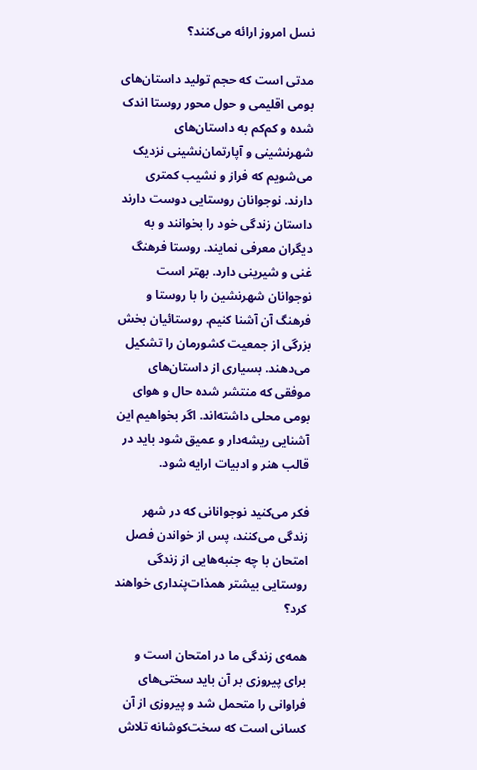نسل امروز ارائه می‌کنند؟

مدتی است که حجم تولید داستان‌های بومی اقلیمی و حول محور روستا اندک شده و کم‌کم به داستان‌های شهرنشینی و آپارتمان‌نشینی نزدیک می‌شویم که فراز و نشیب کمتری دارند. نوجوانان روستایی دوست دارند داستان زندگی خود را بخوانند و به دیگران معرفی نمایند. روستا فرهنگ غنی و شیرینی دارد. بهتر است نوجوانان شهرنشین را با روستا و فرهنگ آن آشنا کنیم. روستائیان بخش بزرگی از جمعیت کشورمان را تشکیل می‌دهند. بسیاری از داستان‌های موفقی که منتشر شده حال و هوای بومی محلی داشته‌اند. اگر بخواهیم این آشنایی ریشه‌دار و عمیق شود باید در قالب هنر و ادبیات ارایه شود.

فکر می‌کنید نوجوانانی که در شهر زندگی می‌کنند، پس از خواندن فصل امتحان با چه جنبه‌هایی از زندگی روستایی بیشتر همذات‌پنداری خواهند کرد؟

همه‌ی زندگی ما در امتحان است و برای پیروزی بر آن باید سختی‌های فراوانی را متحمل شد و پیروزی از آن کسانی است که سخت‌کوشانه تلاش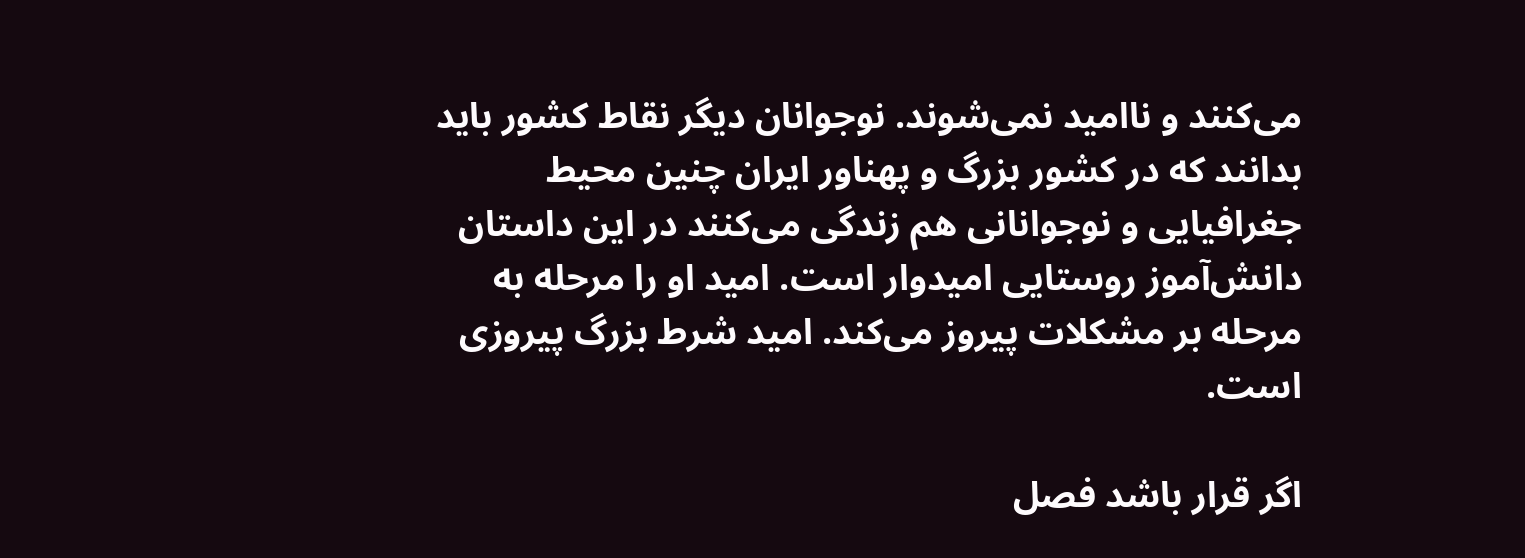می‌کنند و ناامید نمی‌شوند. نوجوانان دیگر نقاط کشور باید بدانند که در کشور بزرگ و پهناور ایران چنین محیط جغرافیایی و نوجوانانی هم زندگی می‌کنند در این داستان دانش‌آموز روستایی امیدوار است. امید او را مرحله به مرحله بر مشکلات پیروز می‌کند. امید شرط بزرگ پیروزی است.

اگر قرار باشد فصل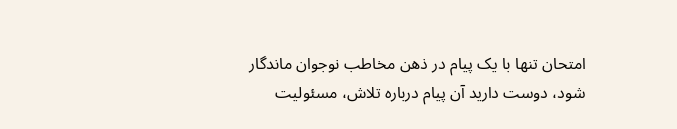امتحان تنها با یک پیام در ذهن مخاطب نوجوان ماندگار شود، دوست دارید آن پیام درباره تلاش، مسئولیت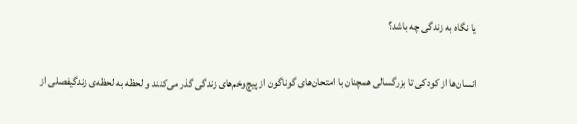یا نگاه به زندگی چه باشد؟

انسان‌ها از کودکی تا بزرگسالی همچنان با امتحان‌های گوناگون از پیچ‌وخم‌های زندگی گذر می‌کنند و لحظه به لحظه‌ی زندگیفصلی از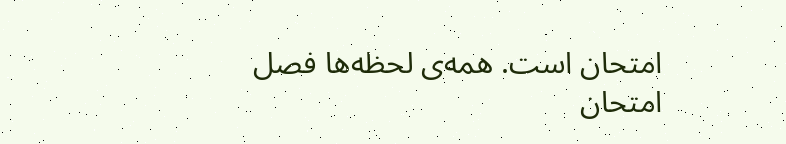امتحان است. همه‌ی لحظه‌ها فصل امتحان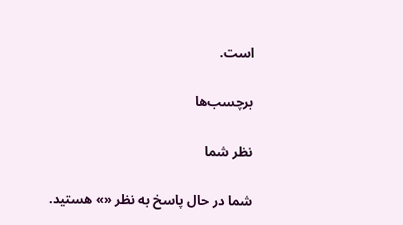است.

برچسب‌ها

نظر شما

شما در حال پاسخ به نظر «» هستید.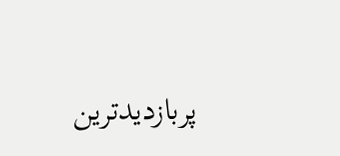پربازدیدترین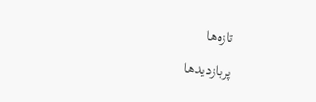تازه‌ها

پربازدیدها